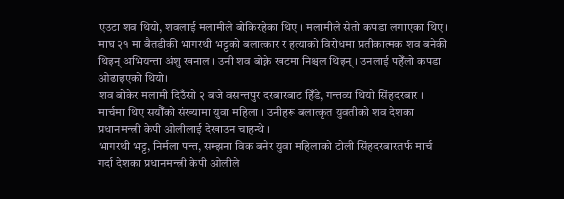एउटा शव थियो, शवलाई मलामीले बोकिरहेका थिए । मलामीले सेतो कपडा लगाएका थिए।
माघ २१ मा बैतडीकी भागरथी भट्टको बलात्कार र हत्याको विरोधमा प्रतीकात्मक शव बनेकी थिइन् अभियन्ता अंशु खनाल । उनी शव बोक्ने खटमा निश्चल थिइन् । उनलाई पहेँलो कपडा ओढाइएको थियो।
शव बोकेर मलामी दिउँसो २ बजे वसन्तपुर दरबारबाट हिँडे, गन्तव्य थियो सिंहदरबार । मार्चमा थिए सयौँको संख्यामा युवा महिला । उनीहरू बलात्कृत युवतीको शव देशका प्रधानमन्त्री केपी ओलीलाई देखाउन चाहन्थे ।
भागरथी भट्ट, निर्मला पन्त, सम्झना विक बनेर युवा महिलाको टोली सिंहदरबारतर्फ मार्च गर्दा देशका प्रधानमन्त्री केपी ओलीले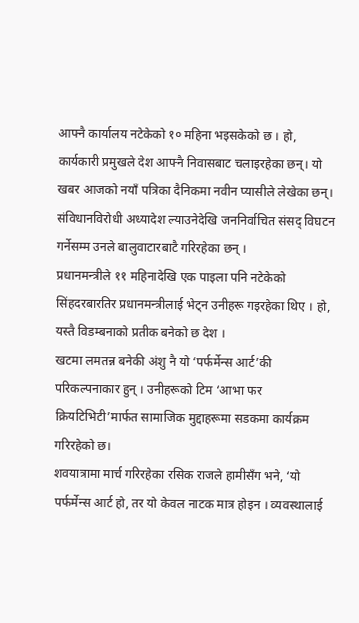आफ्नै कार्यालय नटेकेको १० महिना भइसकेको छ । हो, कार्यकारी प्रमुखले देश आफ्नै निवासबाट चलाइरहेका छन्। यो खबर आजको नयाँ पत्रिका दैनिकमा नवीन प्यासीले लेखेका छन्।
संविधानविरोधी अध्यादेश ल्याउनेदेखि जननिर्वाचित संसद् विघटन गर्नेसम्म उनले बालुवाटारबाटै गरिरहेका छन् ।
प्रधानमन्त्रीले ११ महिनादेखि एक पाइला पनि नटेकेको सिंहदरबारतिर प्रधानमन्त्रीलाई भेट्न उनीहरू गइरहेका थिए । हो, यस्तै विडम्बनाको प्रतीक बनेको छ देश ।
खटमा लमतन्न बनेकी अंशु नै यो ‘पर्फर्मेन्स आर्ट’की परिकल्पनाकार हुन् । उनीहरूको टिम ‘आभा फर क्रियटिभिटी’मार्फत सामाजिक मुद्दाहरूमा सडकमा कार्यक्रम गरिरहेको छ।
शवयात्रामा मार्च गरिरहेका रसिक राजले हामीसँग भने, ‘यो पर्फर्मेन्स आर्ट हो, तर यो केवल नाटक मात्र होइन । व्यवस्थालाई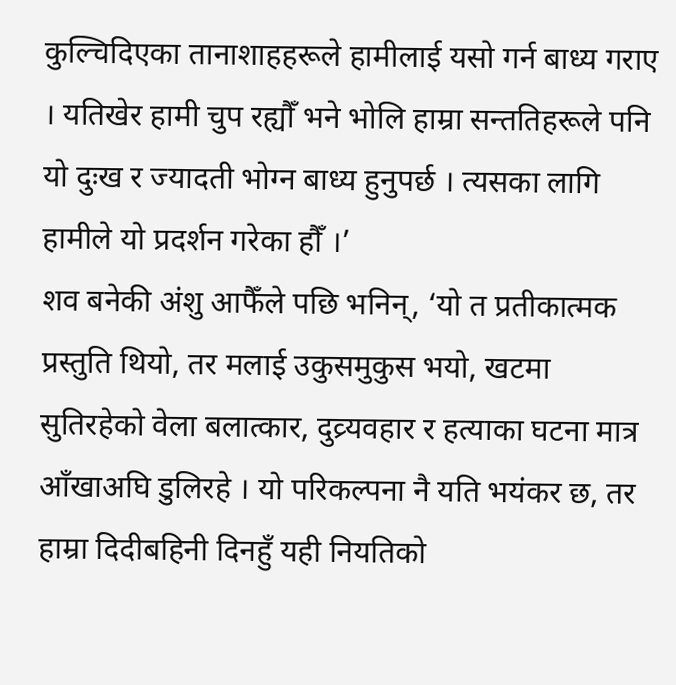कुल्चिदिएका तानाशाहहरूले हामीलाई यसो गर्न बाध्य गराए । यतिखेर हामी चुप रह्यौँ भने भोलि हाम्रा सन्ततिहरूले पनि यो दुःख र ज्यादती भोग्न बाध्य हुनुपर्छ । त्यसका लागि हामीले यो प्रदर्शन गरेका हौँ ।’
शव बनेकी अंशु आफैँले पछि भनिन्, ‘यो त प्रतीकात्मक प्रस्तुति थियो, तर मलाई उकुसमुकुस भयो, खटमा सुतिरहेको वेला बलात्कार, दुव्र्यवहार र हत्याका घटना मात्र आँखाअघि डुलिरहे । यो परिकल्पना नै यति भयंकर छ, तर हाम्रा दिदीबहिनी दिनहुँ यही नियतिको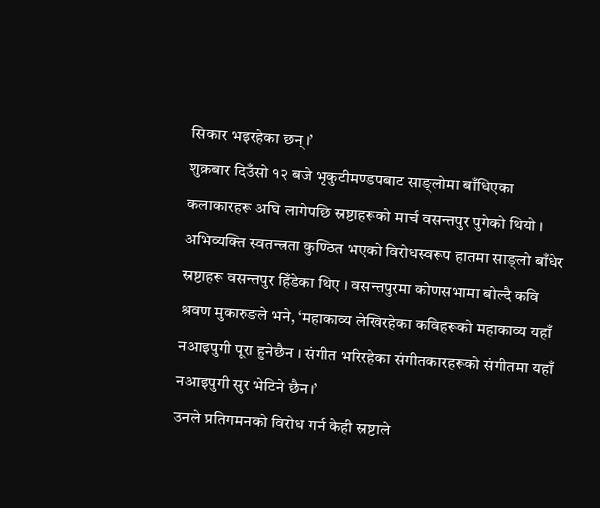सिकार भइरहेका छन्।’
शुक्रबार दिउँसो १२ बजे भृकुटीमण्डपबाट साङ्लोमा बाँधिएका कलाकारहरू अघि लागेपछि स्रष्टाहरूको मार्च वसन्तपुर पुगेको थियो । अभिव्यक्ति स्वतन्त्रता कुण्ठित भएको विरोधस्वरूप हातमा साङ्लो बाँधेर स्रष्टाहरू वसन्तपुर हिँडेका थिए । वसन्तपुरमा कोणसभामा बोल्दै कवि श्रवण मुकारुङले भने, ‘महाकाव्य लेखिरहेका कविहरूको महाकाव्य यहाँ नआइपुगी पूरा हुनेछैन । संगीत भरिरहेका संगीतकारहरूको संगीतमा यहाँ नआइपुगी सुर भेटिने छैन।’
उनले प्रतिगमनको विरोध गर्न केही स्रष्टाले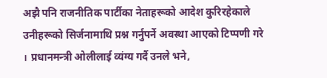अझै पनि राजनीतिक पार्टीका नेताहरूको आदेश कुरिरहेकाले उनीहरूको सिर्जनामाथि प्रश्न गर्नुपर्ने अवस्था आएको टिप्पणी गरे । प्रधानमन्त्री ओलीलाई व्यंग्य गर्दै उनले भने,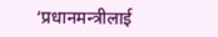‘प्रधानमन्त्रीलाई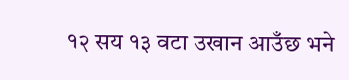१२ सय १३ वटा उखान आउँछ भने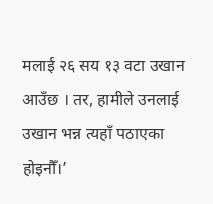मलाई २६ सय १३ वटा उखान आउँछ । तर, हामीले उनलाई उखान भन्न त्यहाँ पठाएका होइनौँ।’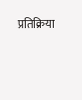प्रतिक्रिया